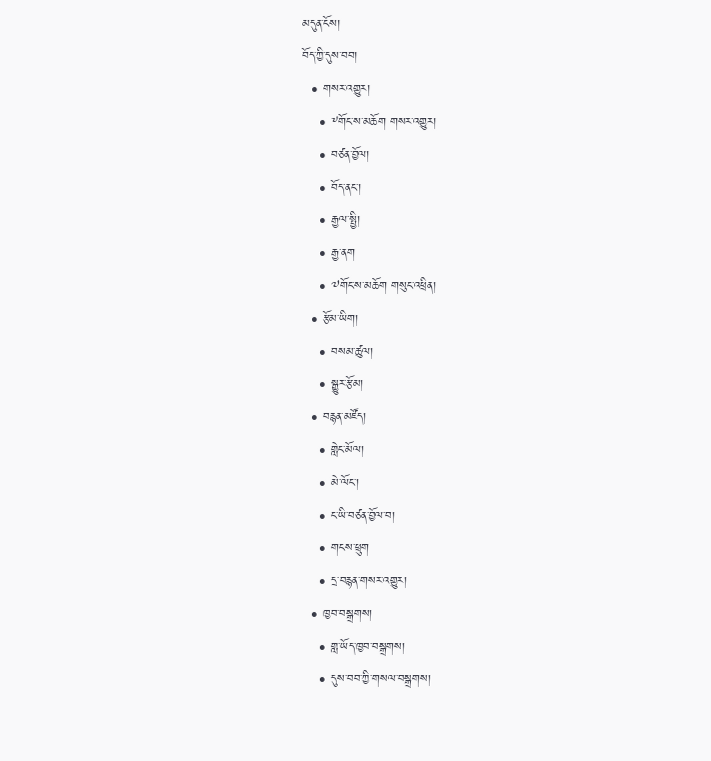མདུན་ངོས།
བོད་ཀྱི་དུས་བབ།
  • གསར་འགྱུར།
    • ༸གོང་ས་མཆོག གསར་འགྱུར།
    • བཙན་བྱོལ།
    • བོད་ནང་།
    • རྒྱལ་སྤྱི།
    • རྒྱ་ནག
    • ༧གོང་ས་མཆོག གསུང་འཕྲིན།
  • རྩོམ་ཡིག།
    • བསམ་ཚུལ།
    • སྒྱུར་རྩོམ།
  • བརྙན་མཛོད།
    • གླེང་མོལ།
    • མེ་ལོང་།
    • ང་ཡི་བཙན་བྱོལ་བ།
    • གངས་ཕྲུག
    • དྲ་བརྙན་གསར་འགྱུར།
  • ཁྱབ་བསྒྲགས།
    • གླ་ཡོད་ཁྱབ་བསྒྲགས།
    • དུས་བབ་ཀྱི་གསལ་བསྒྲགས།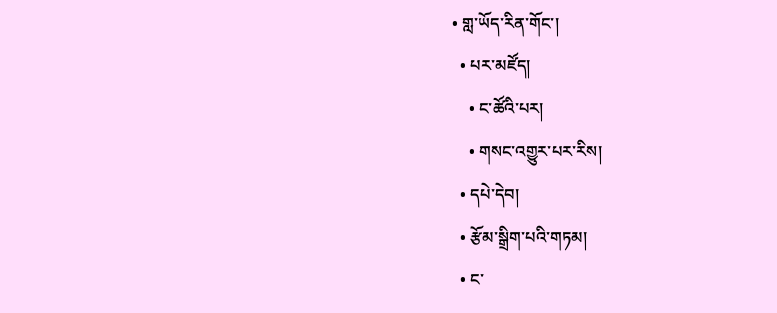• གླ་ཡོད་རིན་གོང་།
  • པར་མཛོད།
    • ང་ཚོའི་པར།
    • གསང་འགྱུར་པར་རིས།
  • དཔེ་དེབ།
  • རྩོམ་སྒྲིག་པའི་གཏམ།
  • ང་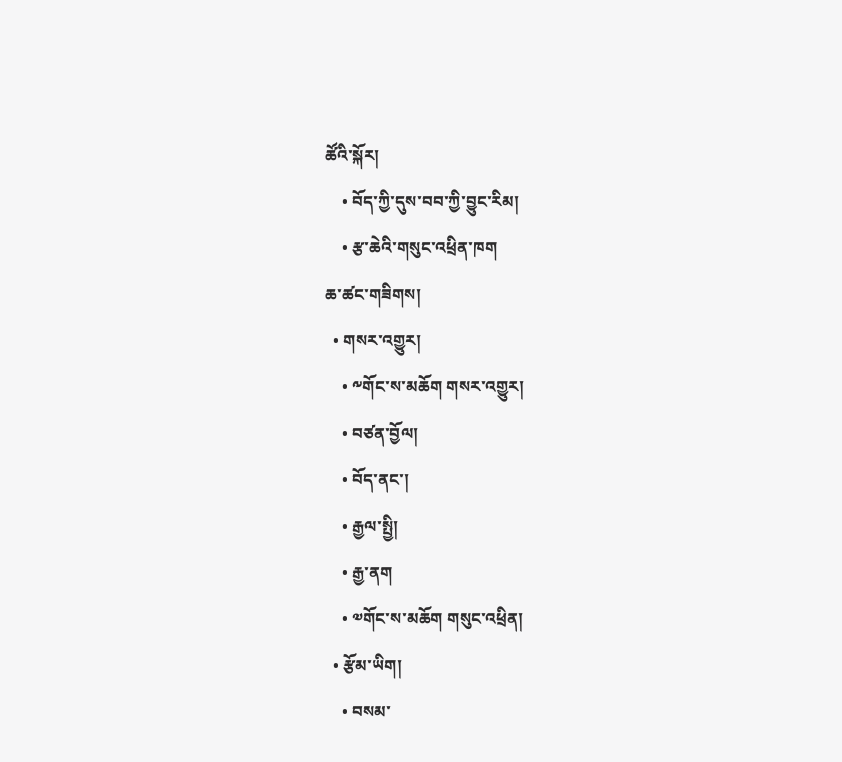ཚོའི་སྐོར།
    • བོད་ཀྱི་དུས་བབ་ཀྱི་བྱུང་རིམ།
    • རྩ་ཆེའི་གསུང་འཕྲིན་ཁག
ཆ་ཚང་གཟིགས།
  • གསར་འགྱུར།
    • ༸གོང་ས་མཆོག གསར་འགྱུར།
    • བཙན་བྱོལ།
    • བོད་ནང་།
    • རྒྱལ་སྤྱི།
    • རྒྱ་ནག
    • ༧གོང་ས་མཆོག གསུང་འཕྲིན།
  • རྩོམ་ཡིག།
    • བསམ་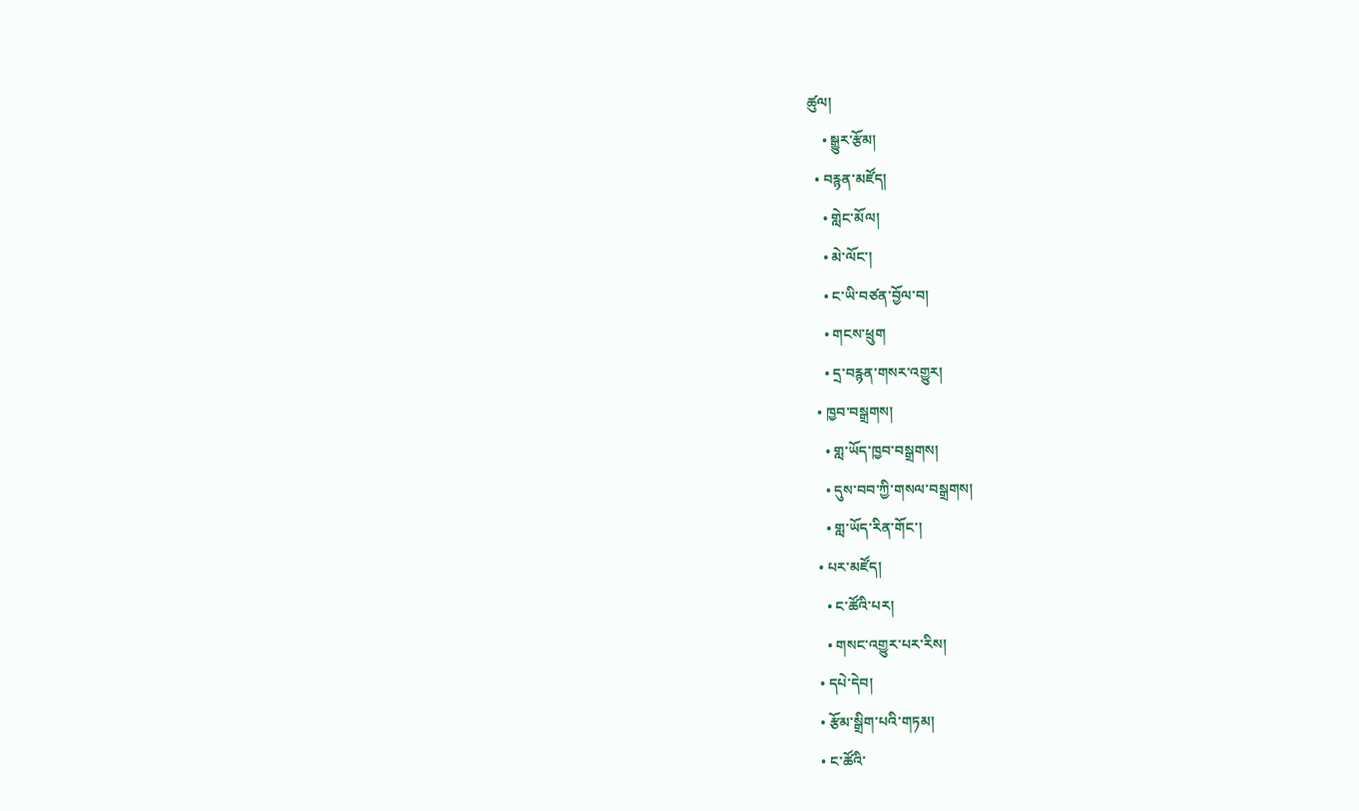ཚུལ།
    • སྒྱུར་རྩོམ།
  • བརྙན་མཛོད།
    • གླེང་མོལ།
    • མེ་ལོང་།
    • ང་ཡི་བཙན་བྱོལ་བ།
    • གངས་ཕྲུག
    • དྲ་བརྙན་གསར་འགྱུར།
  • ཁྱབ་བསྒྲགས།
    • གླ་ཡོད་ཁྱབ་བསྒྲགས།
    • དུས་བབ་ཀྱི་གསལ་བསྒྲགས།
    • གླ་ཡོད་རིན་གོང་།
  • པར་མཛོད།
    • ང་ཚོའི་པར།
    • གསང་འགྱུར་པར་རིས།
  • དཔེ་དེབ།
  • རྩོམ་སྒྲིག་པའི་གཏམ།
  • ང་ཚོའི་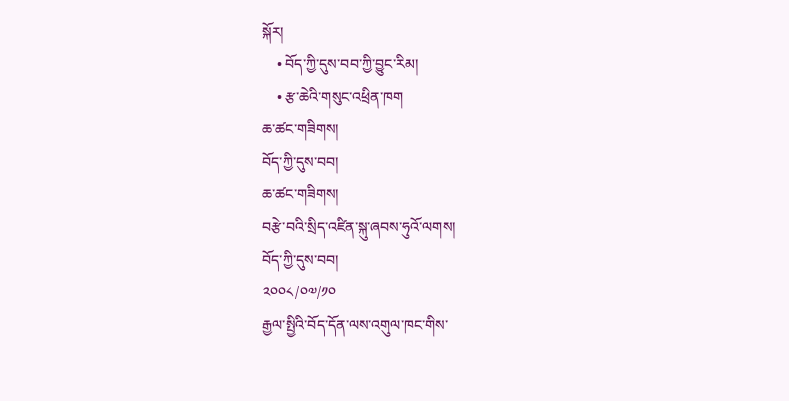སྐོར།
    • བོད་ཀྱི་དུས་བབ་ཀྱི་བྱུང་རིམ།
    • རྩ་ཆེའི་གསུང་འཕྲིན་ཁག
ཆ་ཚང་གཟིགས།
བོད་ཀྱི་དུས་བབ།
ཆ་ཚང་གཟིགས།
བརྩེ་བའི་སྲིད་འཛིན་སྐུ་ཞབས་ཧུའོ་ལགས།
བོད་ཀྱི་དུས་བབ།
༢༠༠༨/༠༧/༡༠
རྒྱལ་སྤྱིའི་བོད་དོན་ལས་འགུལ་ཁང་གིས་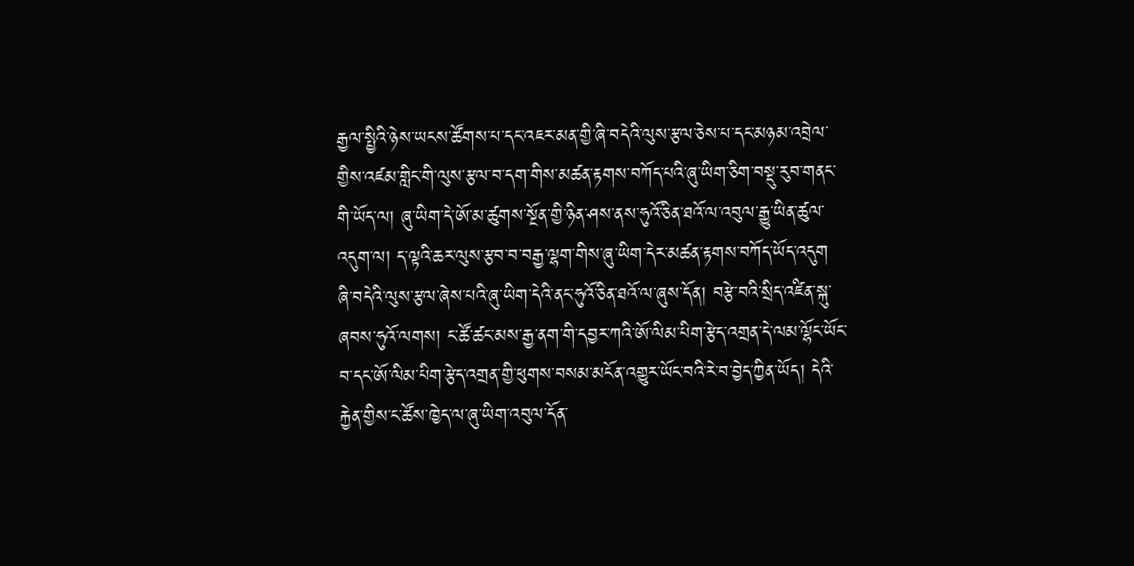རྒྱལ་སྤྱིའི་ཉེས་ཡངས་ཚོགས་པ་དང་འཇར་མན་གྱི་ཞི་བདེའི་ལུས་རྩལ་ཅེས་པ་དང་མཉམ་འབྲེལ་གྱིས་འཛམ་གླིང་གི་ལུས་རྩལ་བ་དག་གིས་མཚན་རྟགས་བཀོད་པའི་ཞུ་ཡིག་ཅིག་བསྡུ་རུབ་གནང་གི་ཡོད་ལ། ཞུ་ཡིག་དེ་ཨོ་མ་ཚུགས་སྔོན་གྱི་ཉིན་ཤས་ནས་ཧུའོ་ཅིན་ཐའོ་ལ་འབུལ་རྒྱུ་ཡིན་ཚུལ་འདུག་ལ། ད་ལྟའི་ཆར་ལུས་རྩབ་བ་བརྒྱ་ལྷག་གིས་ཞུ་ཡིག་དེར་མཚན་རྟགས་བཀོད་ཡོད་འདུག
ཞི་བདེའི་ལུས་རྩལ་ཞེས་པའི་ཞུ་ཡིག་དེའི་ནང་ཧུའོ་ཅིན་ཐའོ་ལ་ཞུས་དོན། བརྩེ་བའི་སྲིད་འཛིན་སྐུ་ཞབས་ཧུའོ་ལགས། ང་ཚོ་ཚང་མས་རྒྱ་ནག་གི་དབྱར་ཀའི་ཨོ་ལིམ་པིག་རྩེད་འགྲན་དེ་ལམ་ལྷོང་ཡོང་བ་དང་ཨོ་ལིམ་པིག་རྩེད་འགྲན་གྱི་ཕུགས་བསམ་མངོན་འགྱུར་ཡོང་བའི་རེ་བ་བྱེད་ཀྱིན་ཡོད། དེའི་རྐྱེན་གྱིས་ང་ཚོས་ཁྱེད་ལ་ཞུ་ཡིག་འབུལ་དོན་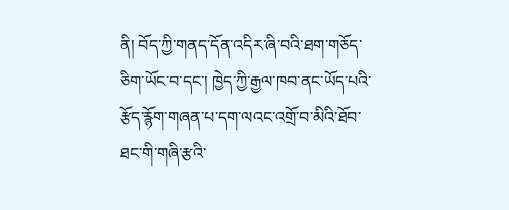ནི། བོད་ཀྱི་གནད་དོན་འདིར་ཞི་བའི་ཐག་གཅོད་ཅིག་ཡོང་བ་དང་། ཁྱེད་ཀྱི་རྒྱལ་ཁབ་ནང་ཡོད་པའི་རྩོད་རྙོག་གཞན་པ་དག་ལའང་འགྲོ་བ་མིའི་ཐོབ་ཐང་གི་གཞི་རྩའི་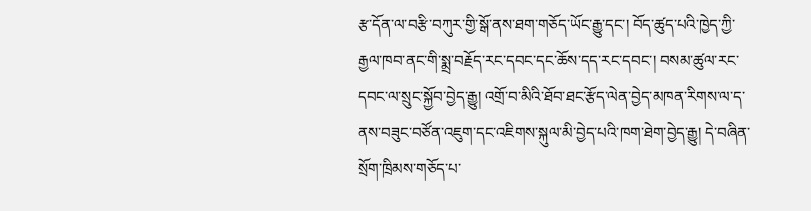རྩ་དོན་ལ་བརྩི་བཀུར་གྱི་སྒོ་ནས་ཐག་གཅོད་ཡོང་རྒྱུ་དང་། བོད་ཚུད་པའི་ཁྱེད་ཀྱི་རྒྱལ་ཁབ་ནང་གི་སྨྲ་བརྗོད་རང་དབང་དང་ཆོས་དད་རང་དབང་། བསམ་ཚུལ་རང་དབང་ལ་སྲུང་སྐྱོབ་བྱེད་རྒྱུ། འགྲོ་བ་མིའི་ཐོབ་ཐང་རྩོད་ལེན་བྱེད་མཁན་རིགས་ལ་ད་ནས་བཟུང་བཙོན་འཇུག་དང་འཇིགས་སྐུལ་མི་བྱེད་པའི་ཁག་ཐེག་བྱེད་རྒྱུ། དེ་བཞིན་སྲོག་ཁྲིམས་གཅོད་པ་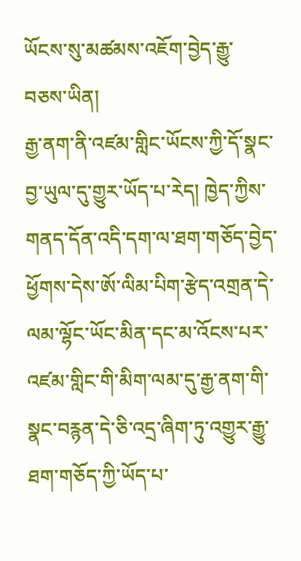ཡོངས་སུ་མཚམས་འཇོག་བྱེད་རྒྱུ་བཅས་ཡིན།
རྒྱ་ནག་ནི་འཛམ་གླིང་ཡོངས་ཀྱི་དོ་སྣང་བྱ་ཡུལ་དུ་གྱུར་ཡོད་པ་རེད། ཁྱེད་ཀྱིས་གནད་དོན་འདི་དག་ལ་ཐག་གཅོད་བྱེད་ཕྱོགས་དེས་ཨོ་ལིམ་པིག་རྩེད་འགྲན་དེ་ལམ་ལྷོང་ཡོང་མིན་དང་མ་འོངས་པར་འཛམ་གླིང་གི་མིག་ལམ་དུ་རྒྱ་ནག་གི་སྣང་བརྙན་དེ་ཅི་འདྲ་ཞིག་ཏུ་འགྱུར་རྒྱུ་ཐག་གཅོད་ཀྱི་ཡོད་པ་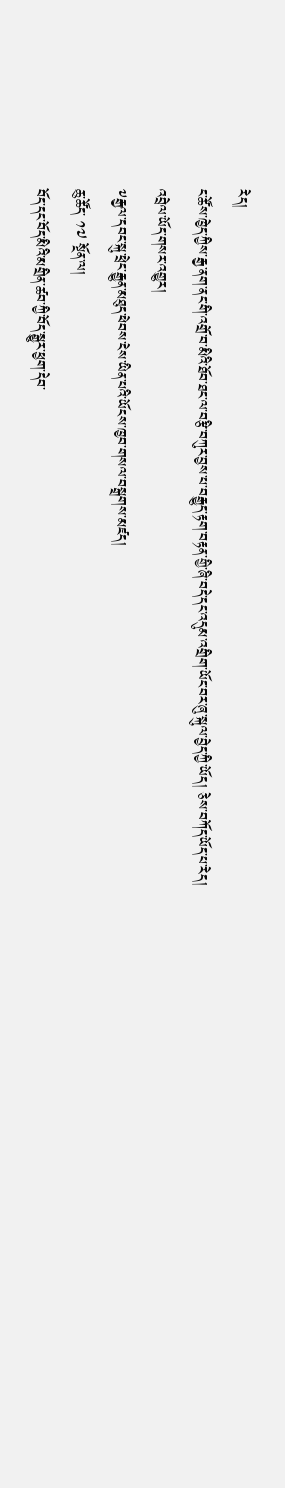རེད།
ང་ཚོས་ཁྱེད་ཀྱིས་རྒྱ་ནག་ནང་གི་འགྲོ་བ་མིའི་ཐོབ་ཐང་ལ་བརྩི་བཀུར་བྱས་པ་བརྒྱུད་རྟག་བརྟན་གྱི་ཞི་བདེ་དང་འདུམ་འགྲིག་ཡོང་བར་ཞུ་སྐུལ་བྱེད་ཀྱི་ཡོད། ཅེས་བཀོད་ཡོད་པ་རེད།
འབྲེལ་ཡོད་གསར་འགྱུར།
༸རྒྱལ་དབང་སྐུ་ཕྲེང་རྒྱུན་མཐུད་ཕེབས་ངེས་ཡིན་པའི་ཡོངས་ཁྱབ་གསལ་བསྒྲགས་མཛད།
ཆུ་ཚོད་ ༡༧ སྔོན་ལ།
བོད་དང་བོད་མིའི་མགྲིན་ཚབ་ཀྱི་བོད་སྒྱུར་ཕྱག་དེབ་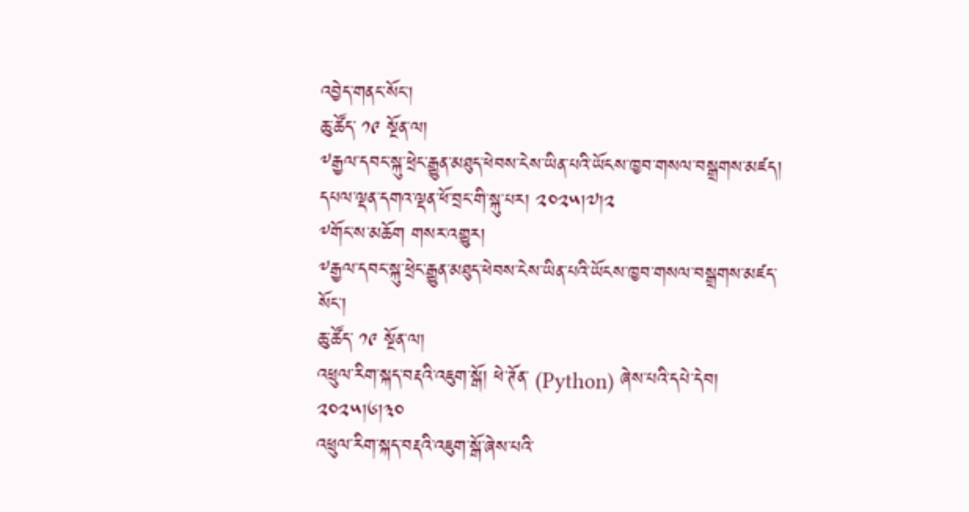འབྱེད་གནང་སོང་།
ཆུ་ཚོད་ ༡༩ སྔོན་ལ།
༸རྒྱལ་དབང་སྐུ་ཕྲེང་རྒྱུན་མཐུད་ཕེབས་ངེས་ཡིན་པའི་ཡོངས་ཁྱབ་གསལ་བསྒྲགས་མཛད། དཔལ་ལྡན་དགའ་ལྡན་ཕོ་བྲང་གི་སྐུ་པར། ༢༠༢༥།༧།༢
༸གོང་ས་མཆོག གསར་འགྱུར།
༸རྒྱལ་དབང་སྐུ་ཕྲེང་རྒྱུན་མཐུད་ཕེབས་ངེས་ཡིན་པའི་ཡོངས་ཁྱབ་གསལ་བསྒྲགས་མཛད་སོང་།
ཆུ་ཚོད་ ༡༩ སྔོན་ལ།
འཕྲུལ་རིག་སྐད་བརྡའི་འཇུག་སྒོ། ཕེ་ཊོན་ (Python) ཞེས་པའི་དཔེ་དེབ། ༢༠༢༥།༦།༣༠
འཕྲུལ་རིག་སྐད་བརྡའི་འཇུག་སྒོ་ཞེས་པའི་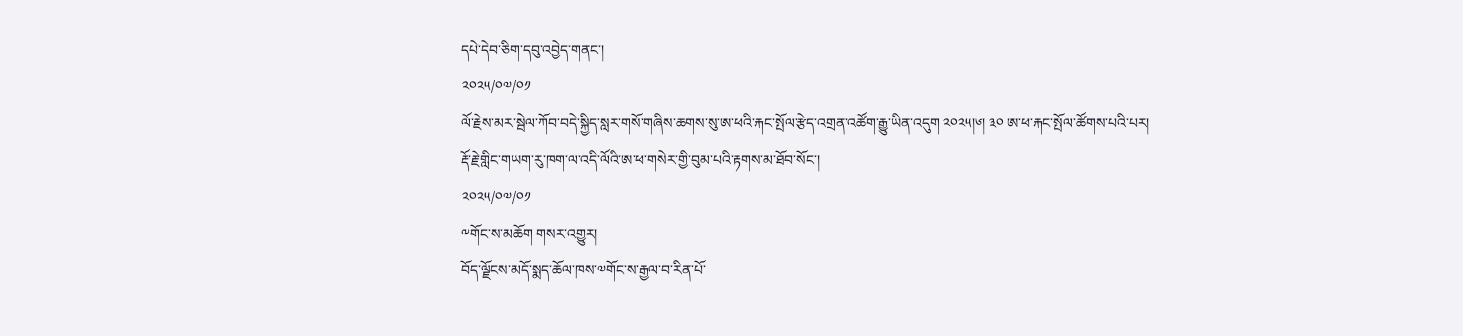དཔེ་དེབ་ཅིག་དབུ་འབྱེད་གནང་།
༢༠༢༥/༠༧/༠༡
ལོ་རྗེས་མར་སྦེལ་ཀོབ་བདེ་སྐྱིད་སླར་གསོ་གཞིས་ཆགས་སུ་ཨ་ཕའི་རྐང་སྤོལ་རྩེད་འགྲན་འཚོག་རྒྱུ་ཡིན་འདུག ༢༠༢༥།༦། ༣༠ ཨ་ཕ་རྐང་སྤོལ་ཚོགས་པའི་པར།
རྡོ་རྗེ་གླིང་གཡག་རུ་ཁག་ལ་འདི་ལོའི་ཨ་ཕ་གསེར་གྱི་བུམ་པའི་རྟགས་མ་ཐོབ་སོང་།
༢༠༢༥/༠༧/༠༡
༸གོང་ས་མཆོག གསར་འགྱུར།
བོད་ལྗོངས་མདོ་སྨད་ཆོལ་ཁས་༧གོང་ས་རྒྱལ་བ་རིན་པོ་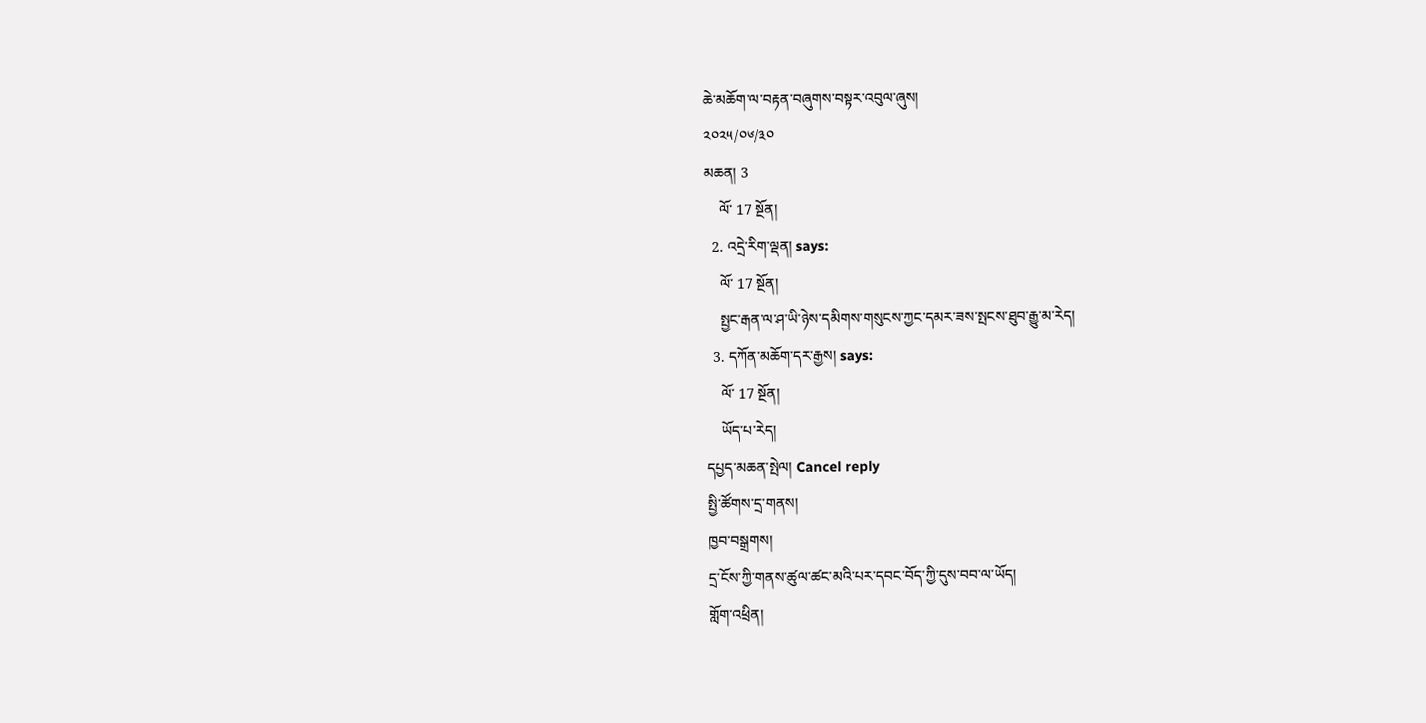ཆེ་མཆོག་ལ་བརྟན་བཞུགས་བསྟར་འབུལ་ཞུས།
༢༠༢༥/༠༦/༣༠
མཆན། 3
    ལོ་ 17 སྔོན།
  2. འདྲེ་རིག་ལྡན། says:
    ལོ་ 17 སྔོན།
    སྤྱང་རྒན་ལ་ཤ་ཡི་ཉེས་དམིགས་གསུངས་ཀྱང་དམར་ཟས་སྤངས་ཐུབ་རྒྱུ་མ་རེད།
  3. དཀོན་མཆོག་དར་རྒྱས། says:
    ལོ་ 17 སྔོན།
    ཡོད་པ་རེད།
དཔྱད་མཆན་སྤེལ། Cancel reply
སྤྱི་ཚོགས་དྲ་གནས།
ཁྱབ་བསྒྲགས།
དྲ་ངོས་ཀྱི་གནས་ཚུལ་ཚང་མའི་པར་དབང་བོད་ཀྱི་དུས་བབ་ལ་ཡོད།
གློག་འཕྲིན།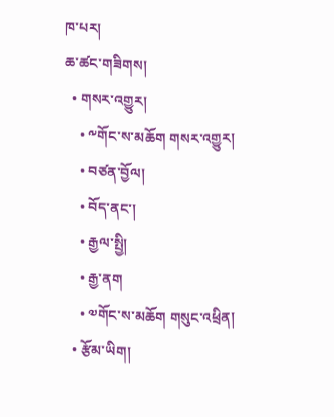ཁ་པར།
ཆ་ཚང་གཟིགས།
  • གསར་འགྱུར།
    • ༸གོང་ས་མཆོག གསར་འགྱུར།
    • བཙན་བྱོལ།
    • བོད་ནང་།
    • རྒྱལ་སྤྱི།
    • རྒྱ་ནག
    • ༧གོང་ས་མཆོག གསུང་འཕྲིན།
  • རྩོམ་ཡིག།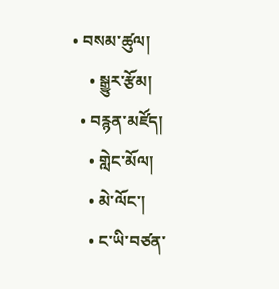• བསམ་ཚུལ།
    • སྒྱུར་རྩོམ།
  • བརྙན་མཛོད།
    • གླེང་མོལ།
    • མེ་ལོང་།
    • ང་ཡི་བཙན་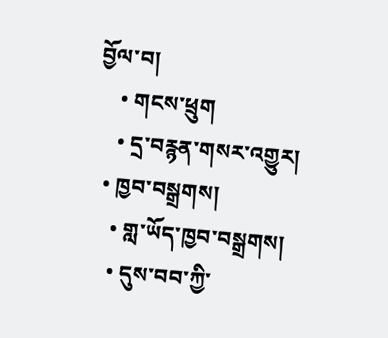བྱོལ་བ།
    • གངས་ཕྲུག
    • དྲ་བརྙན་གསར་འགྱུར།
  • ཁྱབ་བསྒྲགས།
    • གླ་ཡོད་ཁྱབ་བསྒྲགས།
    • དུས་བབ་ཀྱི་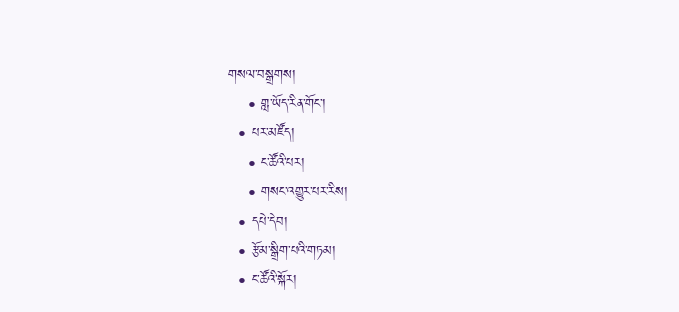གསལ་བསྒྲགས།
    • གླ་ཡོད་རིན་གོང་།
  • པར་མཛོད།
    • ང་ཚོའི་པར།
    • གསང་འགྱུར་པར་རིས།
  • དཔེ་དེབ།
  • རྩོམ་སྒྲིག་པའི་གཏམ།
  • ང་ཚོའི་སྐོར།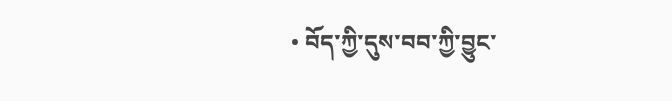• བོད་ཀྱི་དུས་བབ་ཀྱི་བྱུང་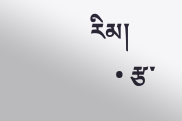རིམ།
    • རྩ་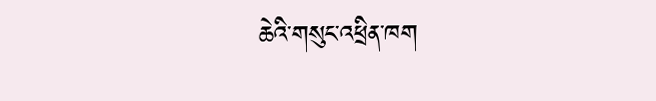ཆེའི་གསུང་འཕྲིན་ཁག